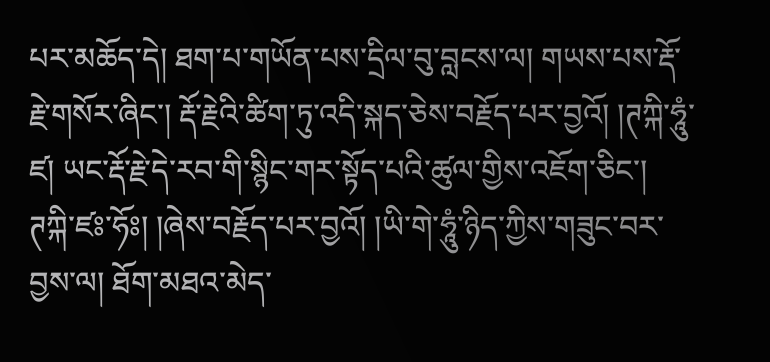པར་མཆོད་དེ། ཐག་པ་གཡོན་པས་དྲིལ་བུ་བླངས་ལ། གཡས་པས་རྡོ་རྗེ་གསོར་ཞིང་། རྡོ་རྗེའི་ཚིག་ཏུ་འདི་སྐད་ཅེས་བརྗོད་པར་བྱའོ། །ཊཀྐི་ཧཱུཾ་ཛ། ཡང་རྡོ་རྗེ་དེ་རབ་གི་སྙིང་གར་སྟོད་པའི་ཚུལ་གྱིས་འཇོག་ཅིང་། ཊཀྐི་ཛཿ་ཧོཿ། །ཞེས་བརྗོད་པར་བྱའོ། །ཡི་གེ་ཧཱུཾ་ཉིད་ཀྱིས་གཟུང་བར་བྱས་ལ། ཐོག་མཐའ་མེད་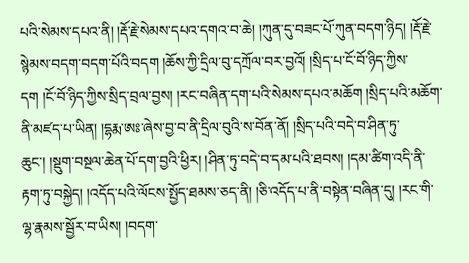པའི་སེམས་དཔའ་ནི། །རྡོ་རྗེ་སེམས་དཔའ་དགའ་བ་ཆེ། །ཀུན་དུ་བཟང་པོ་ཀུན་བདག་ཉིད། །རྡོ་རྗེ་སྙེམས་བདག་བདག་པོའི་བདག །ཆོས་ཀྱི་དྲིལ་བུ་དཀྲོལ་བར་བྱའོ། །སྲིད་པ་ངོ་བོ་ཉིད་ཀྱིས་དག །ངོ་བོ་ཉིད་ཀྱིས་སྲིད་བྲལ་བྱས། །རང་བཞིན་དག་པའི་སེམས་དཔའ་མཆོག །སྲིད་པའི་མཆོག་ནི་མཛད་པ་ཡིན། །དྷརྨ་ཨཿ་ཞེས་བྱ་བ་ནི་དྲིལ་བུའི་ས་བོན་ནོ། །སྲིད་པའི་བདེ་བ་ཤིན་ཏུ་ཆུང་། །སྡུག་བསྔལ་ཆེན་པོ་དག་བྱའི་ཕྱིར། །ཤིན་ཏུ་བདེ་བ་དམ་པའི་ཐབས། །དམ་ཚིག་འདི་ནི་རྟག་ཏུ་བསྐྱེད། །འདོད་པའི་ལོངས་སྤྱོད་ཐམས་ཅད་ནི། །ཅི་འདོད་པ་ནི་བསྟེན་བཞིན་དུ། །རང་གི་ལྷ་རྣམས་སྦྱོར་བ་ཡིས། །བདག་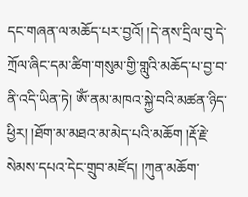དང་གཞན་ལ་མཆོད་པར་བྱའོ། །དེ་ནས་དྲིལ་བུ་དེ་ཀྲོལ་ཞིང་དམ་ཚིག་གསུམ་གྱི་གླུའི་མཆོད་པ་བྱ་བ་ནི་འདི་ཡིན་ཏེ། ཨོཾ་ནམ་མཁའ་སྐྱེ་བའི་མཚན་ཉིད་ཕྱིར། །ཐོག་མ་མཐའ་མ་མེད་པའི་མཆོག །རྡོ་རྗེ་སེམས་དཔའ་དེང་གྲུབ་མཛོད། །ཀུན་མཆོག་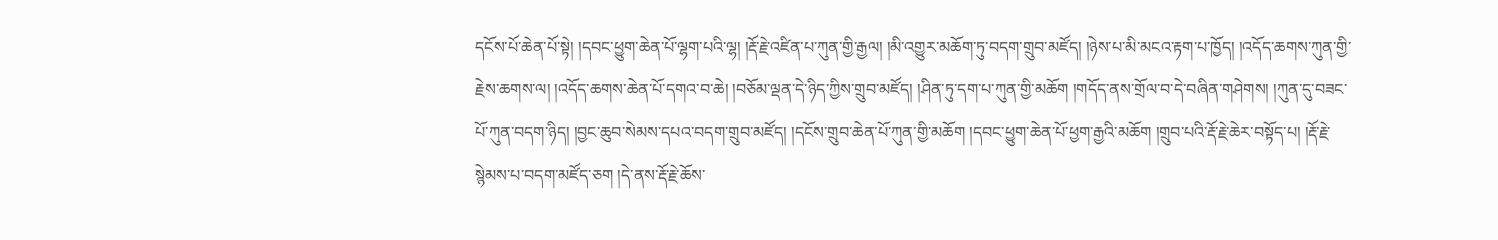དངོས་པོ་ཆེན་པོ་སྟེ། །དབང་ཕྱུག་ཆེན་པོ་ལྷག་པའི་ལྷ། །རྡོ་རྗེ་འཛིན་པ་ཀུན་གྱི་རྒྱལ། །མི་འགྱུར་མཆོག་ཏུ་བདག་གྲུབ་མཛོད། །ཉེས་པ་མི་མངའ་རྟག་པ་ཁྱོད། །འདོད་ཆགས་ཀུན་གྱི་རྗེས་ཆགས་ལ། །འདོད་ཆགས་ཆེན་པོ་དགའ་བ་ཆེ། །བཅོམ་ལྡན་དེ་ཉིད་ཀྱིས་གྲུབ་མཛོད། །ཤིན་ཏུ་དག་པ་ཀུན་གྱི་མཆོག །གདོད་ནས་གྲོལ་བ་དེ་བཞིན་གཤེགས། །ཀུན་དུ་བཟང་པོ་ཀུན་བདག་ཉིད། །བྱང་ཆུབ་སེམས་དཔའ་བདག་གྲུབ་མཛོད། །དངོས་གྲུབ་ཆེན་པོ་ཀུན་གྱི་མཆོག །དབང་ཕྱུག་ཆེན་པོ་ཕྱག་རྒྱའི་མཆོག །གྲུབ་པའི་རྡོ་རྗེ་ཆེར་བསྟོད་པ། །རྡོ་རྗེ་སྙེམས་པ་བདག་མཛོད་ཅག །དེ་ནས་རྡོ་རྗེ་ཆོས་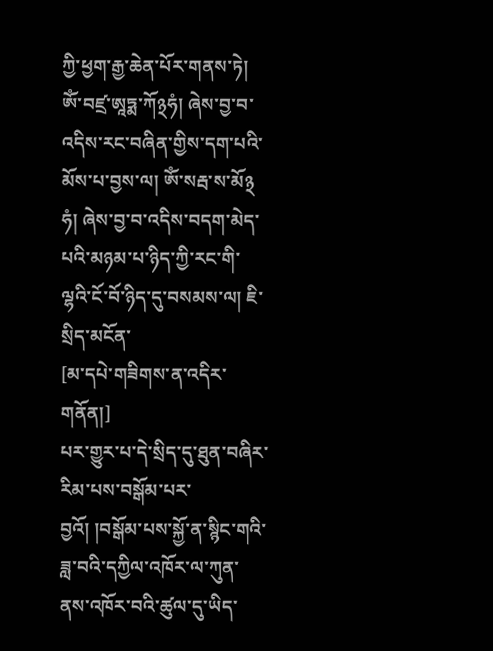ཀྱི་ཕྱག་རྒྱ་ཆེན་པོར་གནས་ཏེ། ཨོཾ་བཛྲ་ཨཱཏྨ་ཀོ྅ཧཾ། ཞེས་བྱ་བ་འདིས་རང་བཞིན་གྱིས་དག་པའི་མོས་པ་བྱས་ལ། ཨོཾ་སརྦ་ས་མོ྅ཧཾ། ཞེས་བྱ་བ་འདིས་བདག་མེད་པའི་མཉམ་པ་ཉིད་ཀྱི་རང་གི་ལྷའི་ངོ་བོ་ཉིད་དུ་བསམས་ལ། ཇི་སྲིད་མངོན་
[མ་དཔེ་གཟིགས་ན་འདིར་གནོན།]
པར་གྱུར་པ་དེ་སྲིད་དུ་ཐུན་བཞིར་རིམ་པས་བསྒོམ་པར་བྱའོ། །བསྒོམ་པས་སྐྱོ་ན་སྙིང་གའི་ཟླ་བའི་དཀྱིལ་འཁོར་ལ་ཀུན་ནས་འཁོར་བའི་ཚུལ་དུ་ཡིད་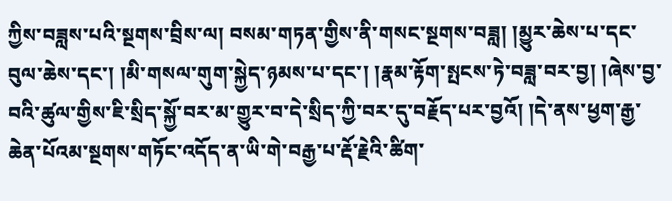ཀྱིས་བཟླས་པའི་སྔགས་བྲིས་ལ། བསམ་གཏན་གྱིས་ནི་གསང་སྔགས་བཟླ། །མྱུར་ཆེས་པ་དང་བུལ་ཆེས་དང་། །མི་གསལ་གུག་སྐྱེད་ཉམས་པ་དང་། །རྣམ་རྟོག་སྤངས་ཏེ་བཟླ་བར་བྱ། །ཞེས་བྱ་བའི་ཚུལ་གྱིས་ཇི་སྲིད་སྐྱོ་བར་མ་གྱུར་བ་དེ་སྲིད་ཀྱི་བར་དུ་བརྗོད་པར་བྱའོ། །དེ་ནས་ཕྱག་རྒྱ་ཆེན་པོའམ་སྔགས་གཏོང་འདོད་ན་ཡི་གེ་བརྒྱ་པ་རྡོ་རྗེའི་ཚིག་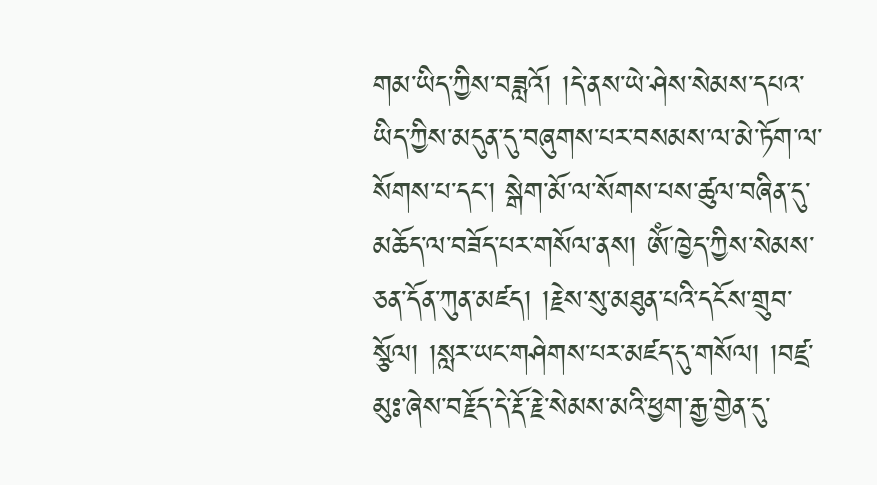གམ་ཡིད་ཀྱིས་བཟླའོ། །དེ་ནས་ཡེ་ཤེས་སེམས་དཔའ་ཡིད་ཀྱིས་མདུན་དུ་བཞུགས་པར་བསམས་ལ་མེ་ཏོག་ལ་སོགས་པ་དང་། སྒེག་མོ་ལ་སོགས་པས་ཚུལ་བཞིན་དུ་མཆོད་ལ་བཟོད་པར་གསོལ་ནས། ཨོཾ་ཁྱེད་ཀྱིས་སེམས་ཅན་དོན་ཀུན་མཛད། །རྗེས་སུ་མཐུན་པའི་དངོས་གྲུབ་སྩོལ། །སླར་ཡང་གཤེགས་པར་མཛད་དུ་གསོལ། །བཛྲ་མུཿ་ཞེས་བརྗོད་དེ་རྡོ་རྗེ་སེམས་མའི་ཕྱག་རྒྱ་གྱེན་དུ་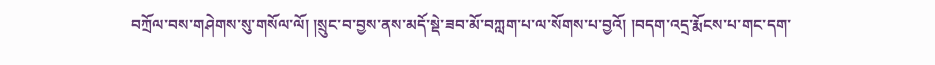བཀྲོལ་བས་གཤེགས་སུ་གསོལ་ལོ། །སྲུང་བ་བྱས་ནས་མདོ་སྡེ་ཟབ་མོ་བཀླག་པ་ལ་སོགས་པ་བྱའོ། །བདག་འདྲ་རྨོངས་པ་གང་དག་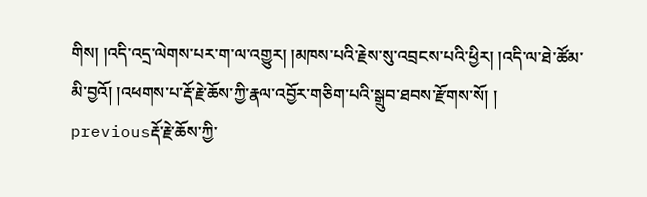གིས། །འདི་འདྲ་ལེགས་པར་ག་ལ་འགྱུར། །མཁས་པའི་རྗེས་སུ་འབྲངས་པའི་ཕྱིར། །འདི་ལ་ཐེ་ཚོམ་མི་བྱའོ། །འཕགས་པ་རྡོ་རྗེ་ཆོས་ཀྱི་རྣལ་འབྱོར་གཅིག་པའི་སྒྲུབ་ཐབས་རྫོགས་སོ། །
previousརྡོ་རྗེ་ཆོས་ཀྱི་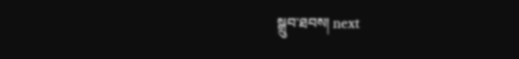སྒྲུབ་ཐབས། next